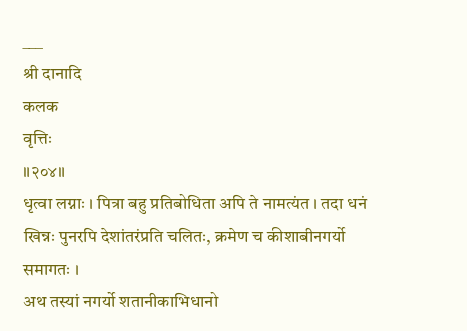___
श्री दानादि
कलक
वृत्तिः
॥२०४॥
धृत्वा लग्नाः । पित्रा बहु प्रतिबोधिता अपि ते नामत्यंत । तदा धनं खिन्नः पुनरपि देशांतरंप्रति चलितः, क्रमेण च कीशाबीनगर्यो समागतः ।
अथ तस्यां नगर्यो शतानीकाभिधानो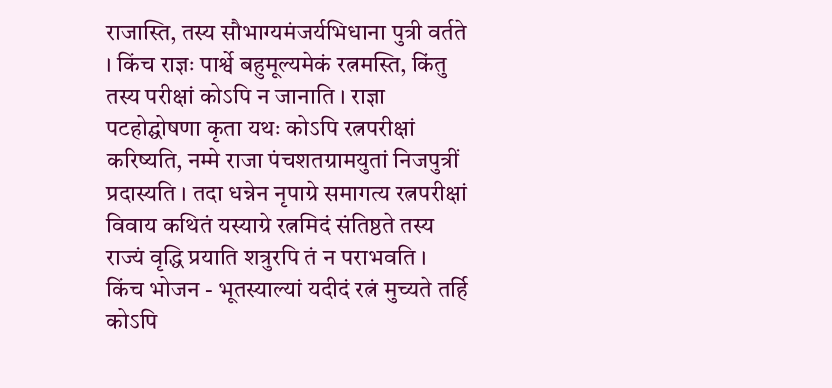राजास्ति, तस्य सौभाग्यमंजर्यभिधाना पुत्री वर्तते । किंच राज्ञः पार्श्वे बहुमूल्यमेकं रत्नमस्ति, किंतु तस्य परीक्षां कोऽपि न जानाति । राज्ञा पटहोद्घोषणा कृता यथः कोऽपि रत्नपरीक्षां करिष्यति, नम्मे राजा पंचशतग्रामयुतां निजपुत्रीं प्रदास्यति । तदा धन्नेन नृपाग्रे समागत्य रत्नपरीक्षां विवाय कथितं यस्याग्रे रत्नमिदं संतिष्ठते तस्य राज्यं वृद्धि प्रयाति शत्रुरपि तं न पराभवति । किंच भोजन - भूतस्याल्यां यदीदं रत्नं मुच्यते तर्हि कोऽपि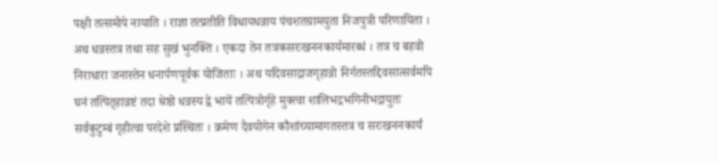पक्षी तत्समोपे नायाति । राज्ञा तत्प्रतीति विधायधन्नाय पंचशतग्रामयुता निजपुत्री परिणायिता । अथ धन्नस्तत्र तथा सह सुखं भुनक्ति । एकदा तेन तत्रकसरःखननकार्यमारब्धं । तत्र च बहवो निराधारा जनास्तेन धनार्पणपूर्वक योजिताः । अथ यदिवसाद्राजगृहान्नो निर्गतस्तद्दिवसात्सर्वमपि घनं तत्पितृहान्नष्टं तदा श्रेष्ठो धन्नस्य द्वे भायें तत्पित्रोर्गृहे मुक्त्वा शालिभद्रभगिनीभद्रायुतः सर्वकुटुम्बं गृहीत्वा परदेशे प्रस्थितः । क्रमेण दैवयोगेन कौशांच्यामागतस्तत्र च सरःखननकार्यं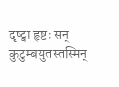दृष्ट्वा हृष्टः सन् कुटुम्बयुतस्तस्मिन्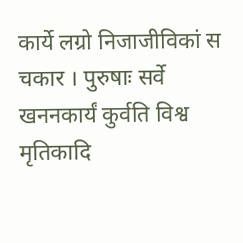कार्ये लग्रो निजाजीविकां स चकार । पुरुषाः सर्वे खननकार्यं कुर्वति विश्व मृतिकादि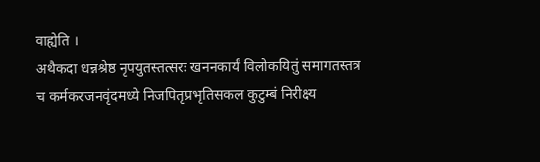वाह्येति ।
अथैकदा धन्नश्रेष्ठ नृपयुतस्तत्सरः खननकार्यं विलोकयितुं समागतस्तत्र च कर्मकरजनवृंदमध्ये निजपितृप्रभृतिसकल कुटुम्बं निरीक्ष्य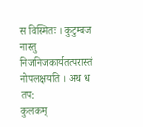स विस्मितः । कुटुम्बज नास्तु निजनिजकार्यतत्परास्तं नोपलक्षयति । अथ ध
तप:
कुलकम्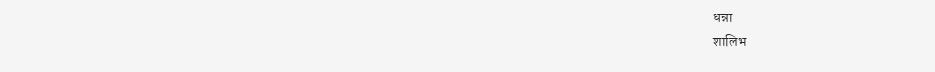धन्ना
शालिभ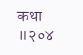कथा
॥२०४